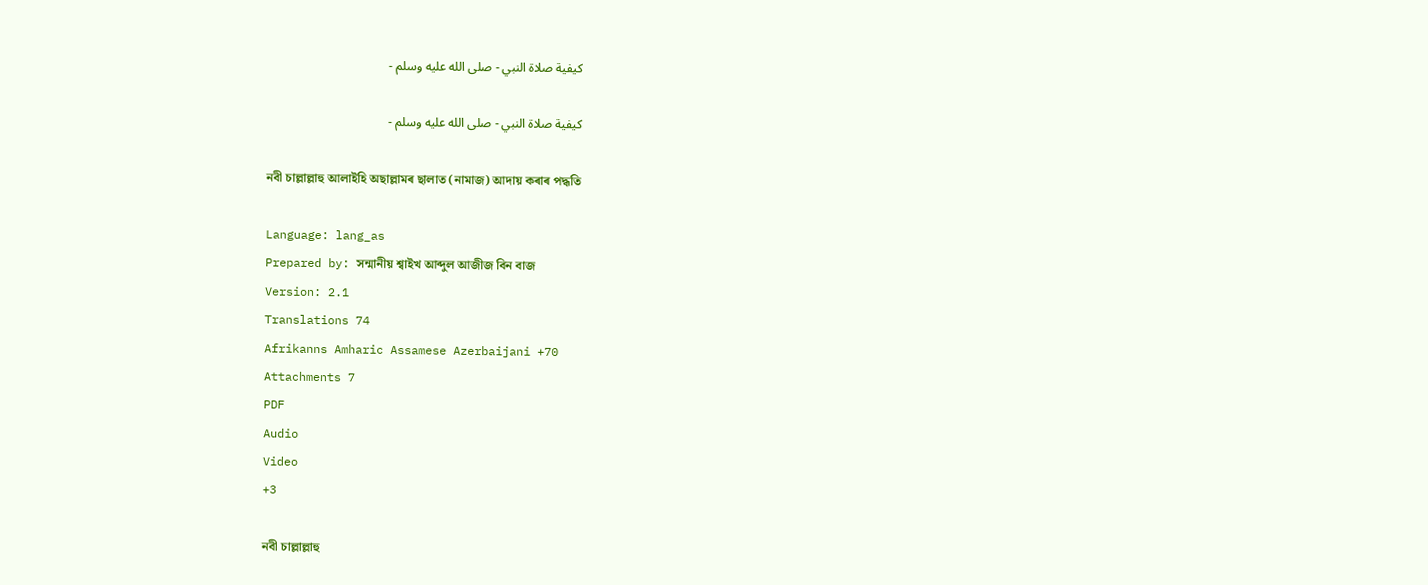كيفية صلاة النبي - صلى الله عليه وسلم -

كيفية صلاة النبي - صلى الله عليه وسلم -

নবী চাল্লাল্লাহু আলাইহি অছাল্লামৰ ছালাত (নামাজ) আদায় কৰাৰ পদ্ধতি

Language: lang_as
Prepared by: সন্মানীয় শ্বাইখ আব্দুল আজীজ বিন বাজ
Version: 2.1
Translations 74
Afrikanns Amharic Assamese Azerbaijani +70
Attachments 7
PDF
Audio
Video
+3

নবী চাল্লাল্লাহু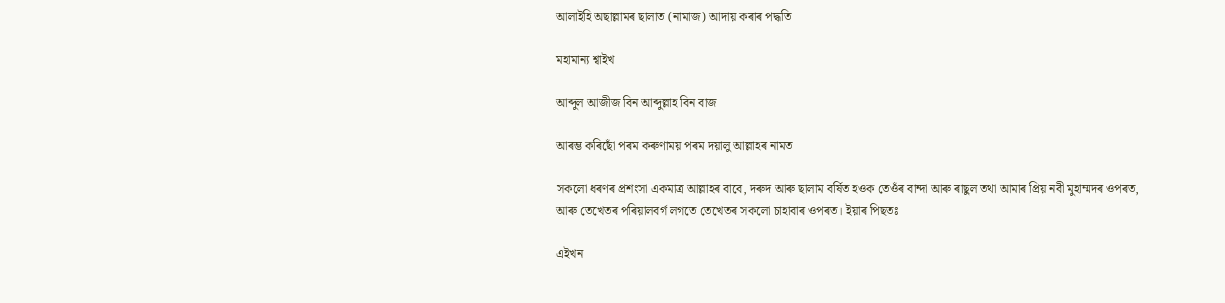আলাইহি অছাল্লামৰ ছালাত (নামাজ) আদায় কৰাৰ পদ্ধতি

মহামান্য শ্বাইখ

আব্দুল আজীজ বিন আব্দুল্লাহ বিন বাজ

আৰম্ভ কৰিছোঁ পৰম কৰুণাময় পৰম দয়ালু আল্লাহৰ নামত

সকলো ধৰণৰ প্ৰশংসা একমাত্ৰ আল্লাহৰ বাবে, দৰুদ আৰু ছালাম বৰ্ষিত হওক তেওঁৰ বান্দা আৰু ৰাছুল তথা আমাৰ প্ৰিয় নবী মুহাম্মদৰ ওপৰত, আৰু তেখেতৰ পৰিয়ালবৰ্গ লগতে তেখেতৰ সকলো চাহাবাৰ ওপৰত। ইয়াৰ পিছতঃ

এইখন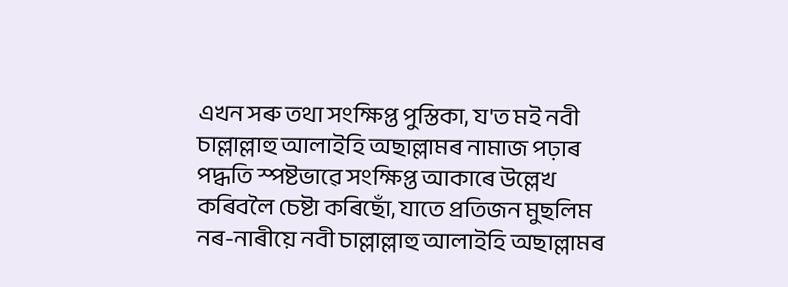এখন সৰু তথা সংক্ষিপ্ত পুস্তিকা, য'ত মই নবী চাল্লাল্লাহু আলাইহি অছাল্লামৰ নামাজ পঢ়াৰ পদ্ধতি স্পষ্টভাৱে সংক্ষিপ্ত আকাৰে উল্লেখ কৰিবলৈ চেষ্টা কৰিছোঁ, যাতে প্ৰতিজন মুছলিম নৰ-নাৰীয়ে নবী চাল্লাল্লাহু আলাইহি অছাল্লামৰ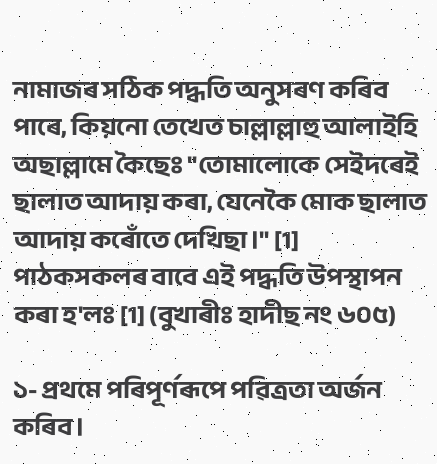নামাজৰ সঠিক পদ্ধতি অনুসৰণ কৰিব পাৰে, কিয়নো তেখেত চাল্লাল্লাহু আলাইহি অছাল্লামে কৈছেঃ "তোমালোকে সেইদৰেই ছালাত আদায় কৰা, যেনেকৈ মোক ছালাত আদায় কৰোঁতে দেখিছা।" [1] পাঠকসকলৰ বাবে এই পদ্ধতি উপস্থাপন কৰা হ'লঃ [1] (বুখাৰীঃ হাদীছ নং ৬০৫)

১- প্ৰথমে পৰিপূৰ্ণৰূপে পৱিত্ৰতা অৰ্জন কৰিব।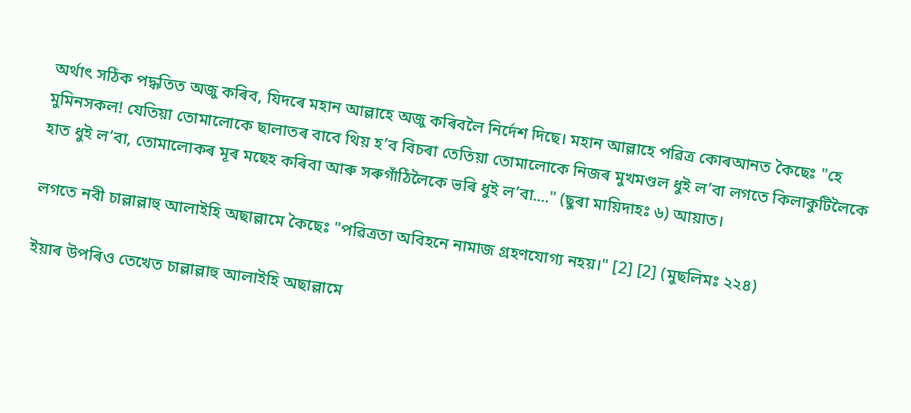অৰ্থাৎ সঠিক পদ্ধতিত অজু কৰিব, যিদৰে মহান আল্লাহে অজু কৰিবলৈ নিৰ্দেশ দিছে। মহান আল্লাহে পৱিত্ৰ কোৰআনত কৈছেঃ "হে মুমিনসকল! যেতিয়া তোমালোকে ছালাতৰ বাবে থিয় হ’ব বিচৰা তেতিয়া তোমালোকে নিজৰ মুখমণ্ডল ধুই ল’বা লগতে কিলাকুটিলৈকে হাত ধুই ল’বা, তোমালোকৰ মূৰ মছেহ কৰিবা আৰু সৰুগাঁঠিলৈকে ভৰি ধুই ল’বা...." (ছুৰা মায়িদাহঃ ৬) আয়াত।

লগতে নবী চাল্লাল্লাহু আলাইহি অছাল্লামে কৈছেঃ "পৱিত্ৰতা অবিহনে নামাজ গ্ৰহণযোগ্য নহয়।" [2] [2] (মুছলিমঃ ২২৪)

ইয়াৰ উপৰিও তেখেত চাল্লাল্লাহু আলাইহি অছাল্লামে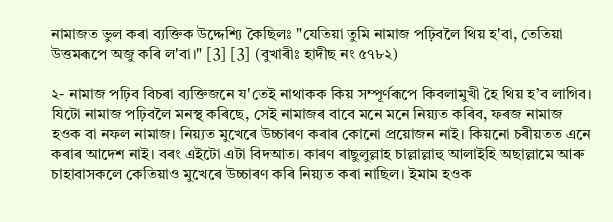নামাজত ভুল কৰা ব্যক্তিক উদ্দেশ্যি কৈছিলঃ "যেতিয়া তুমি নামাজ পঢ়িবলৈ থিয় হ'বা, তেতিয়া উত্তমৰূপে অজু কৰি ল'বা।" [3] [3] (বুখাৰীঃ হাদীছ নং ৫৭৮২)

২- নামাজ পঢ়িব বিচৰা ব্যক্তিজনে য'তেই নাথাকক কিয় সম্পূৰ্ণৰূপে কিবলামুখী হৈ থিয় হ’ব লাগিব। যিটো নামাজ পঢ়িবলৈ মনস্থ কৰিছে, সেই নামাজৰ বাবে মনে মনে নিয়্যত কৰিব, ফৰজ নামাজ হওক বা নফল নামাজ। নিয়্যত মুখেৰে উচ্চাৰণ কৰাৰ কোনো প্ৰয়োজন নাই। কিয়নো চৰীয়তত এনে কৰাৰ আদেশ নাই। বৰং এইটো এটা বিদআত। কাৰণ ৰাছুলুল্লাহ চাল্লাল্লাহু আলাইহি অছাল্লামে আৰু চাহাবাসকলে কেতিয়াও মুখেৰে উচ্চাৰণ কৰি নিয়্যত কৰা নাছিল। ইমাম হওক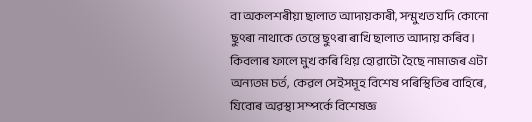বা অকলশৰীয়া ছালাত আদায়কাৰী, সন্মুখত যদি কোনো ছুৎৰা নাথাকে তেন্তে ছুৎৰা ৰাখি ছালাত আদায় কৰিব। কিবলাৰ ফালে মুখ কৰি থিয় হোৱাটো হৈছে নামাজৰ এটা অন্যতম চৰ্ত, কেৱল সেইসমূহ বিশেষ পৰিস্থিতিৰ বাহিৰে, যিবোৰ অৱস্থা সম্পৰ্কে বিশেষজ্ঞ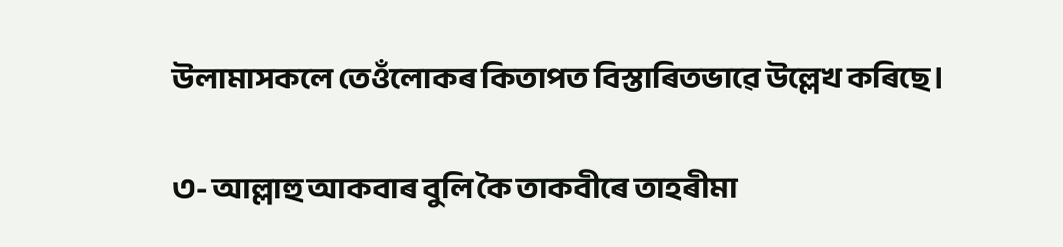উলামাসকলে তেওঁলোকৰ কিতাপত বিস্তাৰিতভাৱে উল্লেখ কৰিছে।

৩- আল্লাহু আকবাৰ বুলি কৈ তাকবীৰে তাহৰীমা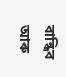বান্ধিব আৰু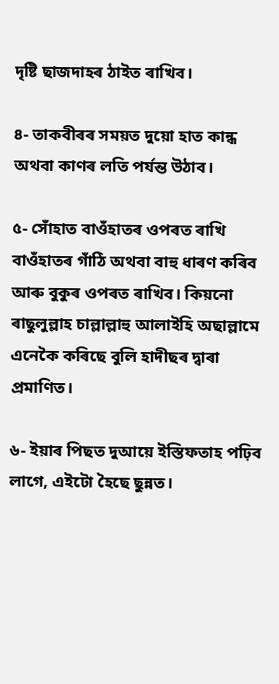দৃষ্টি ছাজদাহৰ ঠাইত ৰাখিব।

৪- তাকবীৰৰ সময়ত দুয়ো হাত কান্ধ অথবা কাণৰ লতি পৰ্যন্ত উঠাব।

৫- সোঁহাত বাওঁহাতৰ ওপৰত ৰাখি বাওঁহাতৰ গাঁঠি অথবা বাহু ধাৰণ কৰিব আৰু বুকুৰ ওপৰত ৰাখিব। কিয়নো ৰাছুলুল্লাহ চাল্লাল্লাহু আলাইহি অছাল্লামে এনেকৈ কৰিছে বুলি হাদীছৰ দ্বাৰা প্ৰমাণিত।

৬- ইয়াৰ পিছত দুআয়ে ইস্তিফতাহ পঢ়িব লাগে, এইটো হৈছে ছুন্নত।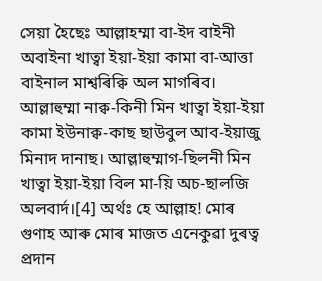সেয়া হৈছেঃ আল্লাহম্মা বা-ইদ বাইনী অবাইনা খাত্বা ইয়া-ইয়া কামা বা-আত্তা বাইনাল মাশ্বৰিক্বি অল মাগৰিব। আল্লাহুম্মা নাক্ব-কিনী মিন খাত্বা ইয়া-ইয়া কামা ইউনাক্ব-কাছ ছাউবুল আব-ইয়াজু মিনাদ দানাছ। আল্লাহুম্মাগ-ছিলনী মিন খাত্বা ইয়া-ইয়া বিল মা-য়ি অচ-ছালজি অলবাৰ্দ।[4] অৰ্থঃ হে আল্লাহ! মোৰ গুণাহ আৰু মোৰ মাজত এনেকুৱা দুৰত্ব প্ৰদান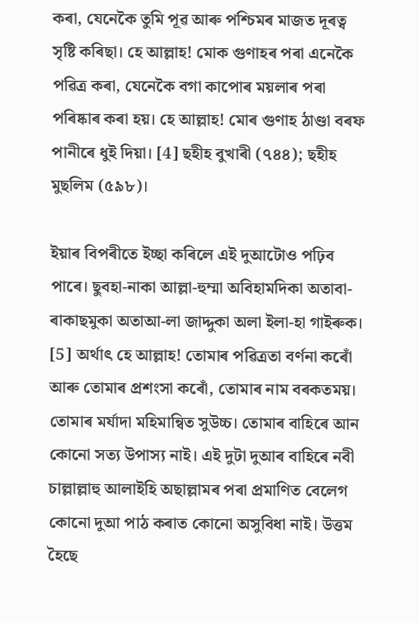কৰা, যেনেকৈ তুমি পূৱ আৰু পশ্চিমৰ মাজত দূৰত্ব সৃষ্টি কৰিছা। হে আল্লাহ! মোক গুণাহৰ পৰা এনেকৈ পৱিত্ৰ কৰা, যেনেকৈ বগা কাপোৰ ময়লাৰ পৰা পৰিষ্কাৰ কৰা হয়। হে আল্লাহ! মোৰ গুণাহ ঠাণ্ডা বৰফ পানীৰে ধুই দিয়া। [4] ছহীহ বুখাৰী (৭৪৪); ছহীহ মুছলিম (৫৯৮)।

ইয়াৰ বিপৰীতে ইচ্ছা কৰিলে এই দুআটোও পঢ়িব পাৰে। ছুবহা-নাকা আল্লা-হুম্মা অবিহামদিকা অতাবা-ৰাকাছমুকা অতাআ-লা জাদ্দুকা অলা ইলা-হা গাইৰুক। [5] অৰ্থাৎ হে আল্লাহ! তোমাৰ পৱিত্ৰতা বৰ্ণনা কৰোঁ আৰু তোমাৰ প্ৰশংসা কৰোঁ, তোমাৰ নাম বৰকতময়। তোমাৰ মৰ্যাদা মহিমান্বিত সুউচ্চ। তোমাৰ বাহিৰে আন কোনো সত্য উপাস্য নাই। এই দুটা দুআৰ বাহিৰে নবী চাল্লাল্লাহু আলাইহি অছাল্লামৰ পৰা প্ৰমাণিত বেলেগ কোনো দুআ পাঠ কৰাত কোনো অসুবিধা নাই। উত্তম হৈছে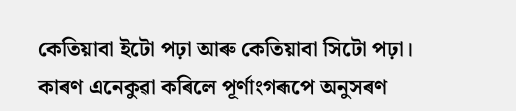কেতিয়াবা ইটো পঢ়া আৰু কেতিয়াবা সিটো পঢ়া। কাৰণ এনেকুৱা কৰিলে পূৰ্ণাংগৰূপে অনুসৰণ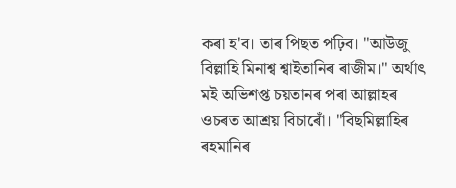কৰা হ'ব। তাৰ পিছত পঢ়িব। "আউজু বিল্লাহি মিনাশ্ব শ্বাইতানিৰ ৰাজীম।" অৰ্থাৎ মই অভিশপ্ত চয়তানৰ পৰা আল্লাহৰ ওচৰত আশ্ৰয় বিচাৰোঁ। "বিছমিল্লাহিৰ ৰহমানিৰ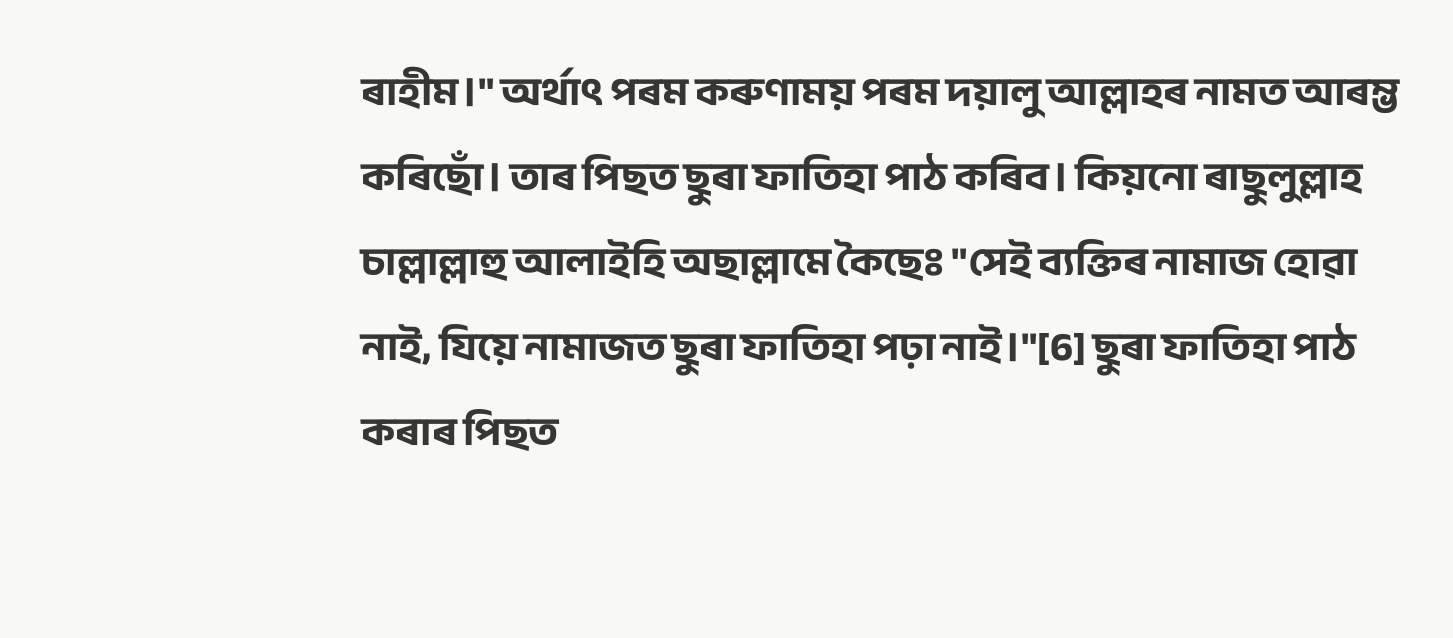ৰাহীম।" অৰ্থাৎ পৰম কৰুণাময় পৰম দয়ালু আল্লাহৰ নামত আৰম্ভ কৰিছোঁ। তাৰ পিছত ছুৰা ফাতিহা পাঠ কৰিব। কিয়নো ৰাছুলুল্লাহ চাল্লাল্লাহু আলাইহি অছাল্লামে কৈছেঃ "সেই ব্যক্তিৰ নামাজ হোৱা নাই, যিয়ে নামাজত ছুৰা ফাতিহা পঢ়া নাই।"[6] ছুৰা ফাতিহা পাঠ কৰাৰ পিছত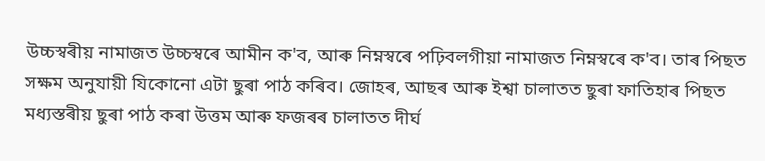উচ্চস্বৰীয় নামাজত উচ্চস্বৰে আমীন ক'ব, আৰু নিম্নস্বৰে পঢ়িবলগীয়া নামাজত নিম্নস্বৰে ক'ব। তাৰ পিছত সক্ষম অনুযায়ী যিকোনো এটা ছুৰা পাঠ কৰিব। জোহৰ, আছৰ আৰু ইশ্বা চালাতত ছুৰা ফাতিহাৰ পিছত মধ্যস্তৰীয় ছুৰা পাঠ কৰা উত্তম আৰু ফজৰৰ চালাতত দীৰ্ঘ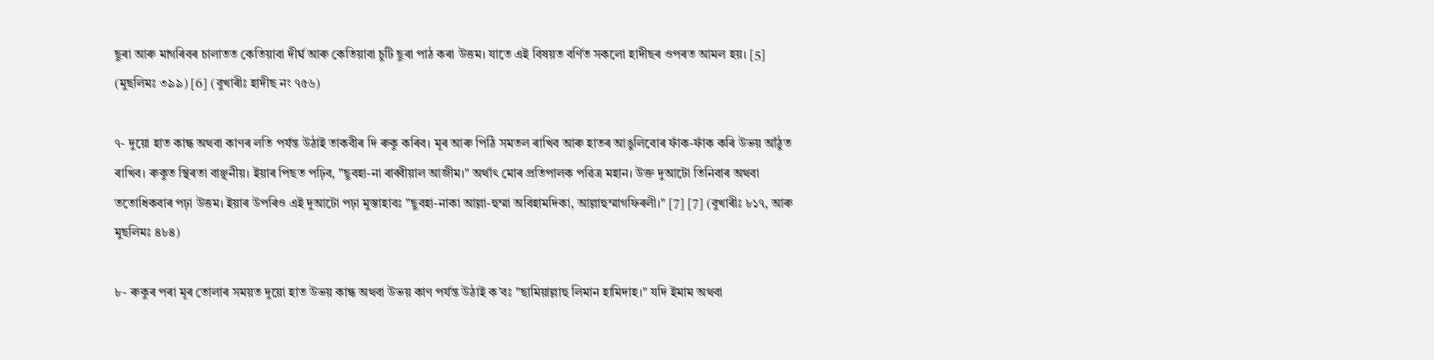ছুৰা আৰু মাগৰিবৰ চালাতত কেতিয়াবা দীৰ্ঘ আৰু কেতিয়াবা চুটি ছুৰা পাঠ কৰা উত্তম। যাতে এই বিষয়ত বৰ্ণিত সকলো হাদীছৰ ওপৰত আমল হয়। [5] (মুছলিমঃ ৩৯৯) [6] (বুখাৰীঃ হাদীছ নং ৭৫৬)

৭- দুয়ো হাত কান্ধ অথবা কাণৰ লতি পৰ্যন্ত উঠাই তাকবীৰ দি ৰুকু কৰিব। মূৰ আৰু পিঠি সমতল ৰাখিব আৰু হাতৰ আঙুলিবোৰ ফাঁক-ফাঁক কৰি উভয় আঁঠুত ৰাখিব। ৰুকুত স্থিৰতা বাঞ্ছনীয়। ইয়াৰ পিছত পঢ়িব, "ছুবহা-না ৰাব্বীয়াল আজীম।" অৰ্থাৎ মোৰ প্ৰতিপালক পৱিত্ৰ মহান। উক্ত দুআটো তিনিবাৰ অথবা ততোধিকবাৰ পঢ়া উত্তম। ইয়াৰ উপৰিও এই দুআটো পঢ়া মুস্তাহাবঃ "ছুবহা-নাকা আল্লা-হুম্মা অবিহামদিকা, আল্লাহুম্মাগফিৰলী।" [7] [7] (বুখাৰীঃ ৮১৭, আৰু মুছলিমঃ ৪৮৪)

৮- ৰুকুৰ পৰা মূৰ তোলাৰ সময়ত দুয়ো হাত উভয় কান্ধ অথবা উভয় কাণ পৰ্যন্ত উঠাই ক’বঃ "ছামিয়াল্লাহু লিমান হামিদাহ।" যদি ইমাম অথবা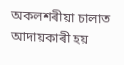অকলশৰীয়া চালাত আদায়কাৰী হয়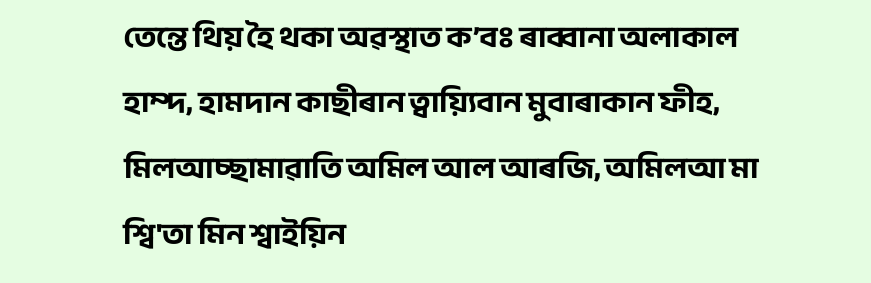তেন্তে থিয় হৈ থকা অৱস্থাত ক’বঃ ৰাব্বানা অলাকাল হাম্দ, হামদান কাছীৰান ত্বায়্যিবান মুবাৰাকান ফীহ, মিলআচ্ছামাৱাতি অমিল আল আৰজি, অমিলআ মা শ্বি'তা মিন শ্বাইয়িন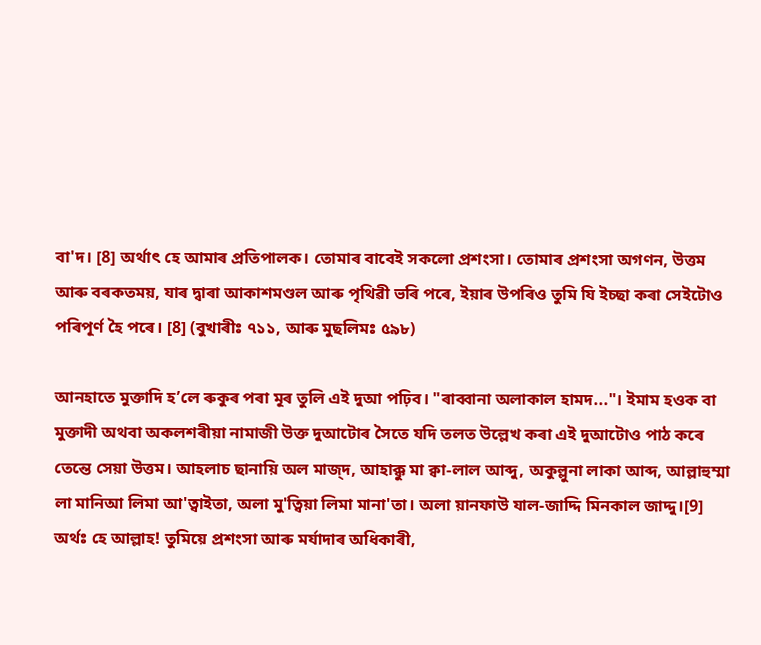বা'দ। [8] অৰ্থাৎ হে আমাৰ প্ৰতিপালক। তোমাৰ বাবেই সকলো প্ৰশংসা। তোমাৰ প্ৰশংসা অগণন, উত্তম আৰু বৰকতময়, যাৰ দ্বাৰা আকাশমণ্ডল আৰু পৃথিৱী ভৰি পৰে, ইয়াৰ উপৰিও তুমি যি ইচ্ছা কৰা সেইটোও পৰিপূৰ্ণ হৈ পৰে। [8] (বুখাৰীঃ ৭১১, আৰু মুছলিমঃ ৫৯৮)

আনহাতে মুক্তাদি হ’লে ৰুকুৰ পৰা মূৰ তুলি এই দুআ পঢ়িব। "ৰাব্বানা অলাকাল হামদ..."। ইমাম হওক বা মুক্তাদী অথবা অকলশৰীয়া নামাজী উক্ত দুআটোৰ সৈতে যদি তলত উল্লেখ কৰা এই দুআটোও পাঠ কৰে তেন্তে সেয়া উত্তম। আহলাচ ছানায়ি অল মাজ্দ, আহাক্কু মা ক্বা-লাল আব্দু, অকুল্লুনা লাকা আব্দ, আল্লাহুম্মা লা মানিআ লিমা আ'ত্বাইতা, অলা মু'ত্বিয়া লিমা মানা'তা। অলা য়ানফাউ যাল-জাদ্দি মিনকাল জাদ্দু।[9] অৰ্থঃ হে আল্লাহ! তুমিয়ে প্ৰশংসা আৰু মৰ্যাদাৰ অধিকাৰী,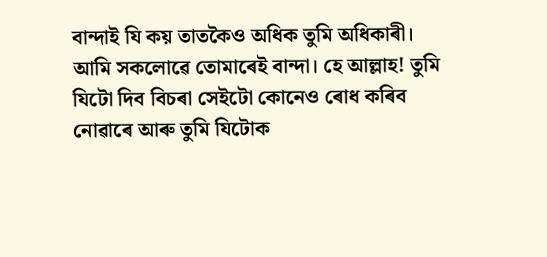বান্দাই যি কয় তাতকৈও অধিক তুমি অধিকাৰী। আমি সকলোৱে তোমাৰেই বান্দা। হে আল্লাহ! তুমি যিটো দিব বিচৰা সেইটো কোনেও ৰোধ কৰিব নোৱাৰে আৰু তুমি যিটোক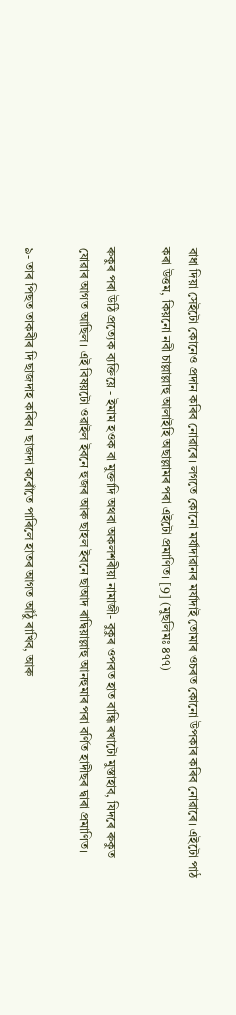বাধা দিয়া সেইটো কোনেও প্ৰদান কৰিব নোৱাৰে। লগতে কোনো মৰ্যাদাৱানৰ মৰ্যাদাই তোমাৰ ওচৰত কোনো উপকাৰ কৰিব নোৱাৰে। এইটো পাঠ কৰা উত্তম, কিয়নো নবী চাল্লাল্লাহু আলাইহি অছাল্লামৰ পৰা এইটো প্ৰমাণিত। [9] (মুছলিমঃ ৪৭৭)

ৰুকুৰ পৰা উঠি প্ৰত্যেক ব্যক্তিয়ে - ইমাম হওক বা মুক্তাদি অথবা অকলশৰীয়া নামাজী- বুকুৰ ওপৰত হাত বান্ধি ৰখাটো মুস্তাহাব, যিদৰে ৰুকুত যোৱাৰ আগত আছিল। এই বিষয়টো ওৱাইল ইবনে হুজৰ আৰু ছাহল ইবনে ছাআদ ৰাদ্বিয়াল্লাহু আনহুমাৰ পৰা বৰ্ণিত হাদীছৰ দ্বাৰা প্ৰমাণিত।

৯- তাৰ পিছত তাকবীৰ দি ছাজদাহ কৰিব। ছাজদা কৰোঁতে পাৰিলে হাতৰ আগত আঁঠু ৰাখিব, আৰু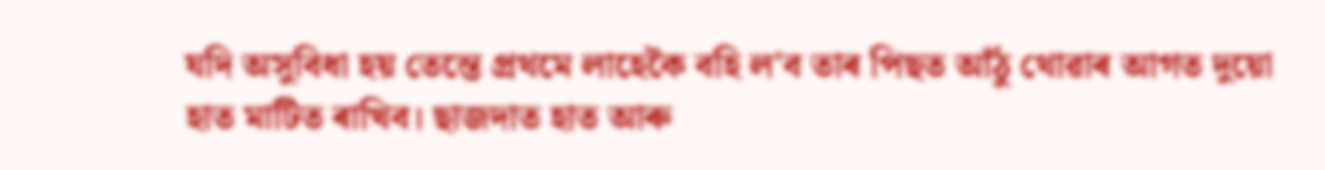যদি অসুবিধা হয় তেন্তে প্ৰথমে লাহেকৈ বহি ল'ব তাৰ পিছত আঁঠু থোৱাৰ আগত দুয়ো হাত মাটিত ৰাখিব। ছাজদাত হাত আৰু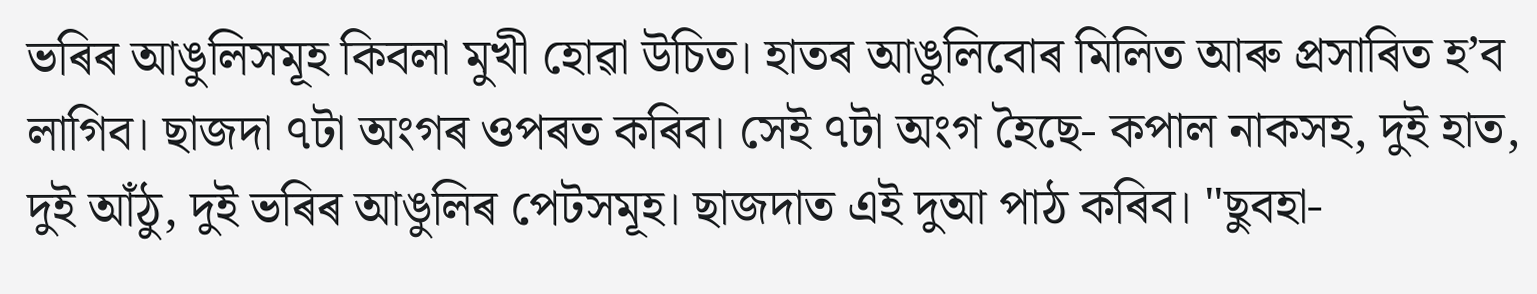ভৰিৰ আঙুলিসমূহ কিবলা মুখী হোৱা উচিত। হাতৰ আঙুলিবোৰ মিলিত আৰু প্ৰসাৰিত হ’ব লাগিব। ছাজদা ৭টা অংগৰ ওপৰত কৰিব। সেই ৭টা অংগ হৈছে- কপাল নাকসহ, দুই হাত, দুই আঁঠু, দুই ভৰিৰ আঙুলিৰ পেটসমূহ। ছাজদাত এই দুআ পাঠ কৰিব। "ছুবহা-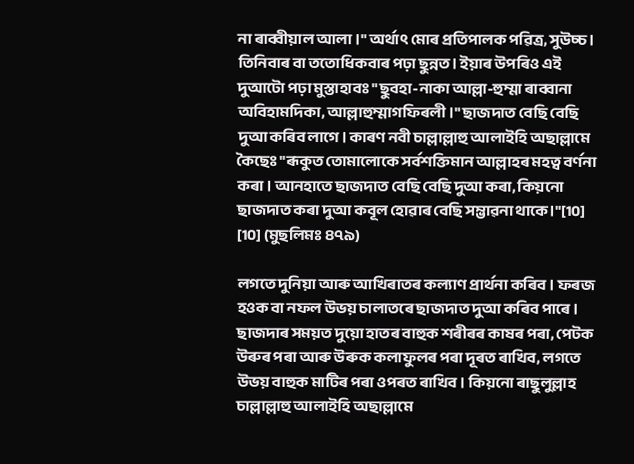না ৰাব্বীয়াল আলা।" অৰ্থাৎ মোৰ প্ৰতিপালক পৱিত্ৰ, সুউচ্চ। তিনিবাৰ বা ততোধিকবাৰ পঢ়া ছুন্নত। ইয়াৰ উপৰিও এই দুআটো পঢ়া মুস্তাহাবঃ "ছুবহা-নাকা আল্লা-হুম্মা ৰাব্বানা অবিহামদিকা, আল্লাহুম্মাগফিৰলী।" ছাজদাত বেছি বেছি দুআ কৰিব লাগে। কাৰণ নবী চাল্লাল্লাহু আলাইহি অছাল্লামে কৈছেঃ "ৰূকুত তোমালোকে সৰ্বশক্তিমান আল্লাহৰ মহত্ব বৰ্ণনা কৰা। আনহাতে ছাজদাত বেছি বেছি দুআ কৰা, কিয়নো ছাজদাত কৰা দুআ কবূল হোৱাৰ বেছি সম্ভাৱনা থাকে।"[10] [10] (মুছলিমঃ ৪৭৯)

লগতে দুনিয়া আৰু আখিৰাতৰ কল্যাণ প্ৰাৰ্থনা কৰিব। ফৰজ হওক বা নফল উভয় চালাতৰে ছাজদাত দুআ কৰিব পাৰে। ছাজদাৰ সময়ত দুয়ো হাতৰ বাহুক শৰীৰৰ কাষৰ পৰা, পেটক উৰুৰ পৰা আৰু উৰুক কলাফুলৰ পৰা দূৰত ৰাখিব, লগতে উভয় বাহুক মাটিৰ পৰা ওপৰত ৰাখিব। কিয়নো ৰাছুলুল্লাহ চাল্লাল্লাহু আলাইহি অছাল্লামে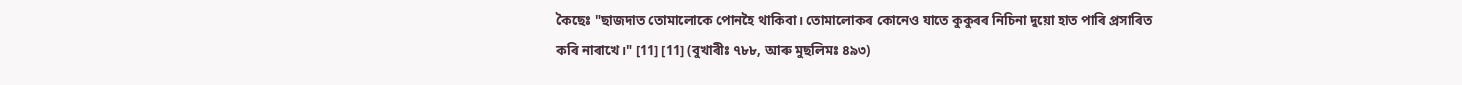কৈছেঃ "ছাজদাত তোমালোকে পোনহৈ থাকিবা। তোমালোকৰ কোনেও যাতে কুকুৰৰ নিচিনা দুয়ো হাত পাৰি প্ৰসাৰিত কৰি নাৰাখে।" [11] [11] (বুখাৰীঃ ৭৮৮, আৰু মুছলিমঃ ৪৯৩)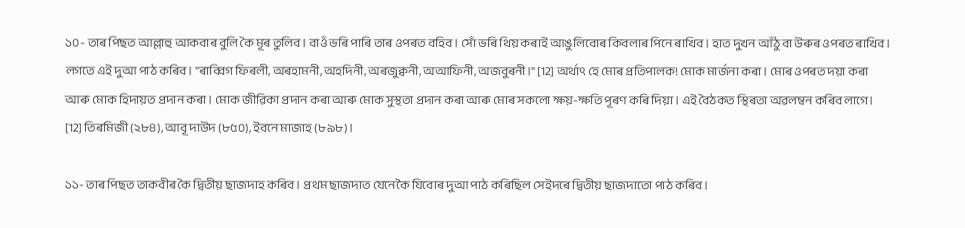১০- তাৰ পিছত আল্লাহু আকবাৰ বুলি কৈ মূৰ তুলিব। বাওঁ ভৰি পাৰি তাৰ ওপৰত বহিব। সোঁ ভৰি থিয় কৰাই আঙুলিবোৰ কিবলাৰ পিনে ৰাখিব। হাত দুখন আঁঠু বা উৰুৰ ওপৰত ৰাখিব। লগতে এই দুআ পাঠ কৰিব। "ৰাব্বিগ ফিৰলী, অৰহামনী, অহদিনী, অৰজুক্বনী, অআফিনী, অজবুৰনী।" [12] অৰ্থাৎ হে মোৰ প্ৰতিপালক! মোক মাৰ্জনা কৰা। মোৰ ওপৰত দয়া কৰা আৰু মোক হিদায়ত প্ৰদান কৰা। মোক জীৱিকা প্ৰদান কৰা আৰু মোক সুস্থতা প্ৰদান কৰা আৰু মোৰ সকলো ক্ষয়-ক্ষতি পূৰণ কৰি দিয়া। এই বৈঠকত স্থিৰতা অৱলম্বন কৰিব লাগে। [12] তিৰমিজী (২৮৪), আবূ দাউদ (৮৫০), ইবনে মাজাহ (৮৯৮)।

১১- তাৰ পিছত তাকবীৰ কৈ দ্বিতীয় ছাজদাহ কৰিব। প্ৰথম ছাজদাত যেনেকৈ যিবোৰ দুআ পাঠ কৰিছিল সেইদৰে দ্বিতীয় ছাজদাতো পাঠ কৰিব।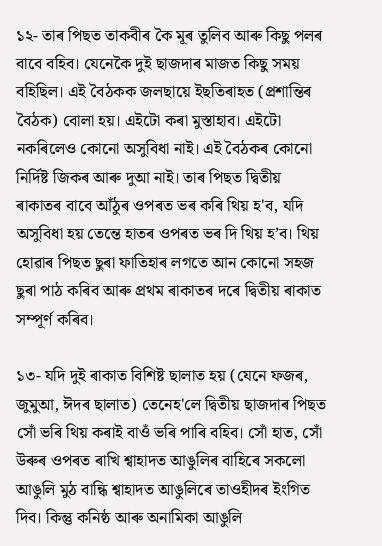১২- তাৰ পিছত তাকবীৰ কৈ মূৰ তুলিব আৰু কিছু পলৰ বাবে বহিব। যেনেকৈ দুই ছাজদাৰ মাজত কিছু সময় বহিছিল। এই বৈঠকক জলছায়ে ইছতিৰাহত (প্ৰশান্তিৰ বৈঠক) বোলা হয়। এইটো কৰা মুস্তাহাব। এইটো নকৰিলেও কোনো অসুবিধা নাই। এই বৈঠকৰ কোনো নিৰ্দিষ্ট জিকৰ আৰু দুআ নাই। তাৰ পিছত দ্বিতীয় ৰাকাতৰ বাবে আঁঠুৰ ওপৰত ভৰ কৰি থিয় হ'ব, যদি অসুবিধা হয় তেন্তে হাতৰ ওপৰত ভৰ দি থিয় হ’ব। থিয় হোৱাৰ পিছত ছুৰা ফাতিহাৰ লগতে আন কোনো সহজ ছুৰা পাঠ কৰিব আৰু প্ৰথম ৰাকাতৰ দৰে দ্বিতীয় ৰাকাত সম্পূৰ্ণ কৰিব।

১৩- যদি দুই ৰাকাত বিশিষ্ট ছালাত হয় (যেনে ফজৰ, জুমুআ, ঈদৰ ছালাত) তেনেহ'লে দ্বিতীয় ছাজদাৰ পিছত সোঁ ভৰি থিয় কৰাই বাওঁ ভৰি পাৰি বহিব। সোঁ হাত, সোঁ উৰুৰ ওপৰত ৰাখি শ্বাহাদত আঙুলিৰ বাহিৰে সকলো আঙুলি মুঠ বান্ধি শ্বাহাদত আঙুলিৰে তাওহীদৰ ইংগিত দিব। কিন্তু কনিষ্ঠ আৰু অনামিকা আঙুলি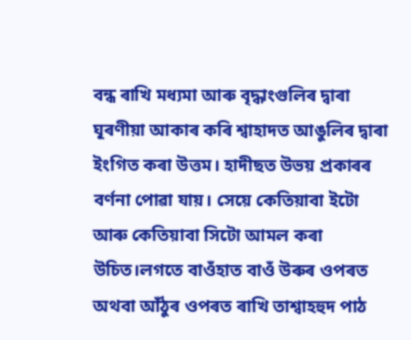বন্ধ ৰাখি মধ্যমা আৰু বৃদ্ধাংগুলিৰ দ্বাৰা ঘূৰণীয়া আকাৰ কৰি শ্বাহাদত আঙুলিৰ দ্বাৰা ইংগিত কৰা উত্তম। হাদীছত উভয় প্ৰকাৰৰ বৰ্ণনা পোৱা যায়। সেয়ে কেতিয়াবা ইটো আৰু কেতিয়াবা সিটো আমল কৰা উচিত।লগতে বাওঁহাত বাওঁ উৰুৰ ওপৰত অথবা আঁঠুৰ ওপৰত ৰাখি তাশ্বাহহুদ পাঠ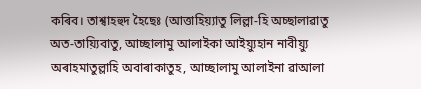কৰিব। তাশ্বাহহুদ হৈছেঃ (আত্তাহিয়্যাতু লিল্লা-হি অচ্ছালাৱাতু অত-তায়্যিবাতু, আচ্ছালামু আলাইকা আইয়্যুহান নাবীয়্যু অৰাহমাতুল্লাহি অবাৰাকাতুহ, আচ্ছালামু আলাইনা ৱাআলা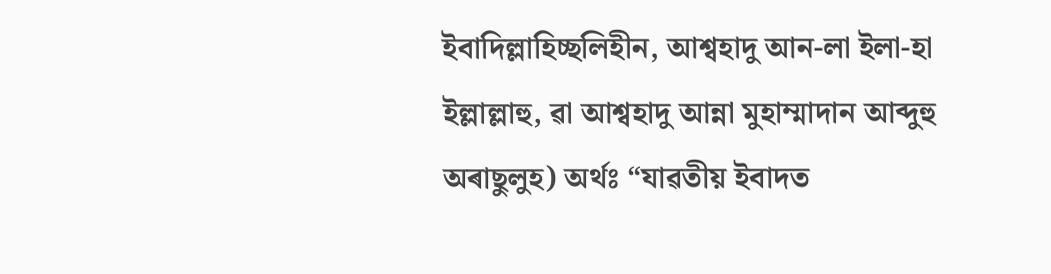ইবাদিল্লাহিচ্ছলিহীন, আশ্বহাদু আন-লা ইলা-হা ইল্লাল্লাহু, ৱা আশ্বহাদু আন্না মুহাম্মাদান আব্দুহু অৰাছুলুহ) অৰ্থঃ “যাৱতীয় ইবাদত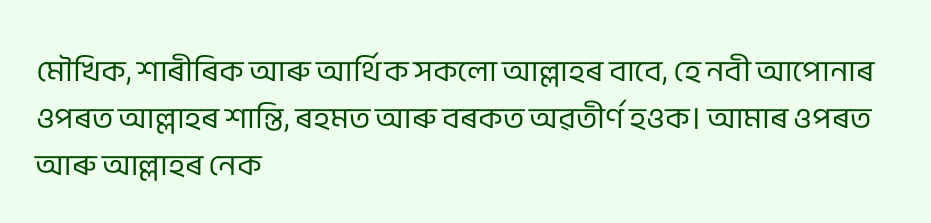মৌখিক, শাৰীৰিক আৰু আৰ্থিক সকলো আল্লাহৰ বাবে, হে নবী আপোনাৰ ওপৰত আল্লাহৰ শান্তি, ৰহমত আৰু বৰকত অৱতীৰ্ণ হওক। আমাৰ ওপৰত আৰু আল্লাহৰ নেক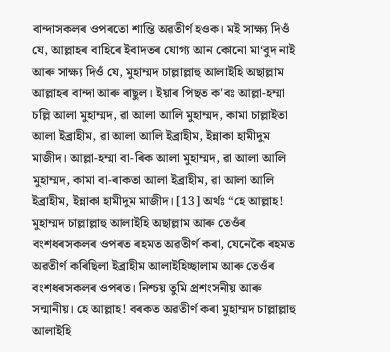বান্দাসকলৰ ওপৰতো শান্তি অৱতীৰ্ণ হওক। মই সাক্ষ্য দিওঁ যে, আল্লাহৰ বাহিৰে ইবাদতৰ যোগ্য আন কোনো মা‘বুদ নাই আৰু সাক্ষ্য দিওঁ যে, মুহাম্মদ চাল্লাল্লাহু আলাইহি অছাল্লাম আল্লাহৰ বান্দা আৰু ৰাছুল। ইয়াৰ পিছত ক'বঃ আল্লা-হম্মা চল্লি আলা মুহাম্মদ, ৱা আলা আলি মুহাম্মদ, কামা চাল্লাইতা আলা ইব্ৰাহীম, ৱা আলা আলি ইব্ৰাহীম, ইন্নাকা হামীদুম মাজীদ। আল্লা-হম্মা বা-ৰিক আলা মুহাম্মদ, ৱা আলা আলি মুহাম্মদ, কামা বা-ৰাকতা আলা ইব্ৰাহীম, ৱা আলা আলি ইব্ৰাহীম, ইন্নাকা হামীদুম মাজীদ। [13] অৰ্থঃ “হে আল্লাহ! মুহাম্মদ চাল্লাল্লাহু আলাইহি অছাল্লাম আৰু তেওঁৰ বংশধৰসকলৰ ওপৰত ৰহমত অৱতীৰ্ণ কৰা, যেনেকৈ ৰহমত অৱতীৰ্ণ কৰিছিলা ইব্ৰাহীম আলাইহিচ্ছালাম আৰু তেওঁৰ বংশধৰসকলৰ ওপৰত। নিশ্চয় তুমি প্ৰশংসনীয় আৰু সন্মানীয়। হে আল্লাহ! বৰকত অৱতীৰ্ণ কৰা মুহাম্মদ চাল্লাল্লাহু আলাইহি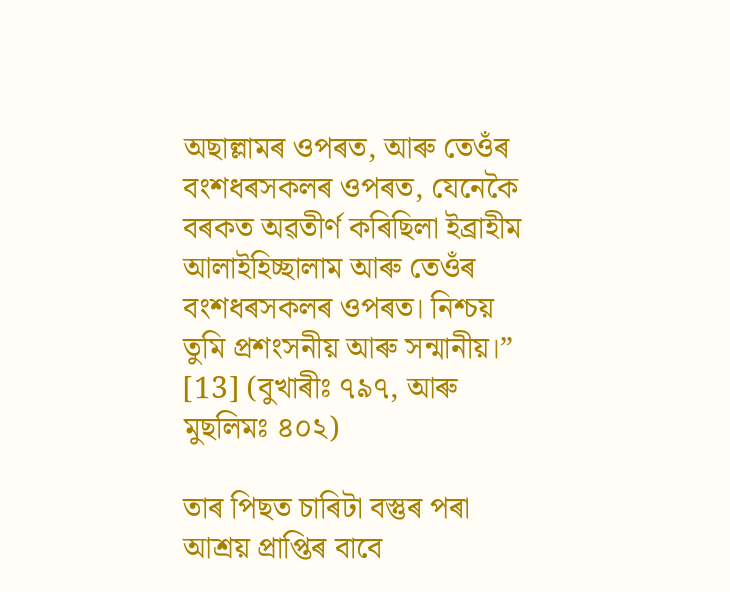অছাল্লামৰ ওপৰত, আৰু তেওঁৰ বংশধৰসকলৰ ওপৰত, যেনেকৈ বৰকত অৱতীৰ্ণ কৰিছিলা ইব্ৰাহীম আলাইহিচ্ছালাম আৰু তেওঁৰ বংশধৰসকলৰ ওপৰত। নিশ্চয় তুমি প্ৰশংসনীয় আৰু সন্মানীয়।” [13] (বুখাৰীঃ ৭৯৭, আৰু মুছলিমঃ ৪০২)

তাৰ পিছত চাৰিটা বস্তুৰ পৰা আশ্ৰয় প্ৰাপ্তিৰ বাবে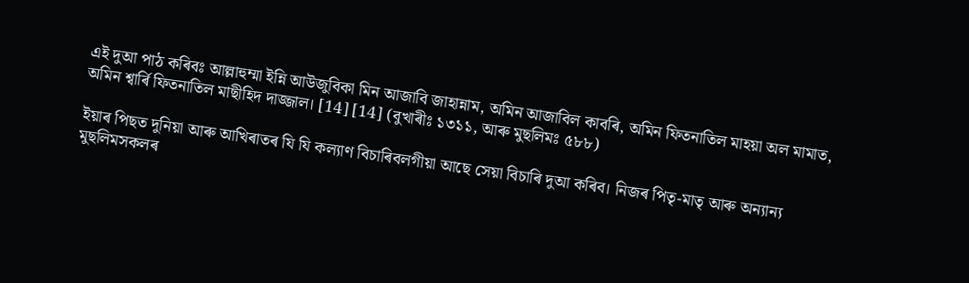এই দুআ পাঠ কৰিবঃ আল্লাহুম্মা ইন্নি আউজুবিকা মিন আজাবি জাহান্নাম, অমিন আজাবিল কাবৰি, অমিন ফিতনাতিল মাহয়া অল মামাত, অমিন শ্বাৰ্ৰি ফিতনাতিল মাছীহিদ দাজ্জাল। [14] [14] (বুখাৰীঃ ১৩১১, আৰু মুছলিমঃ ৫৮৮)

ইয়াৰ পিছত দুনিয়া আৰু আখিৰাতৰ যি যি কল্যাণ বিচাৰিবলগীয়া আছে সেয়া বিচাৰি দুআ কৰিব। নিজৰ পিতৃ-মাতৃ আৰু অন্যান্য মুছলিমসকলৰ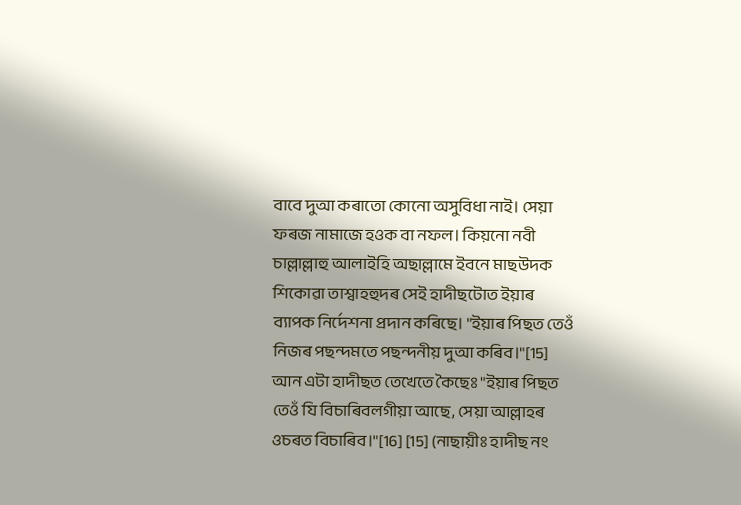বাবে দুআ কৰাতো কোনো অসুবিধা নাই। সেয়া ফৰজ নামাজে হওক বা নফল। কিয়নো নবী চাল্লাল্লাহু আলাইহি অছাল্লামে ইবনে মাছউদক শিকোৱা তাশ্বাহহুদৰ সেই হাদীছটোত ইয়াৰ ব্যাপক নিৰ্দেশনা প্ৰদান কৰিছে। "ইয়াৰ পিছত তেওঁ নিজৰ পছন্দমতে পছন্দনীয় দুআ কৰিব।"[15] আন এটা হাদীছত তেখেতে কৈছেঃ "ইয়াৰ পিছত তেওঁ যি বিচাৰিবলগীয়া আছে, সেয়া আল্লাহৰ ওচৰত বিচাৰিব।"[16] [15] (নাছায়ীঃ হাদীছ নং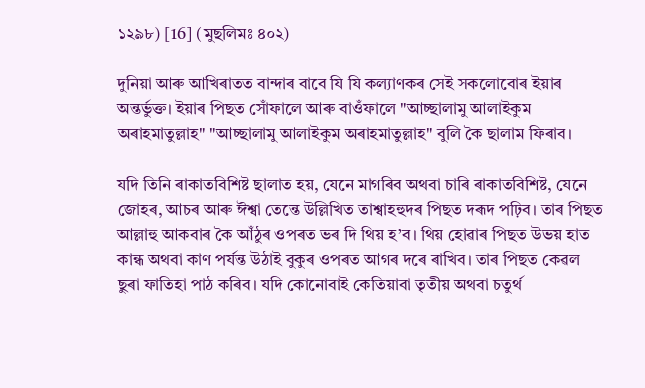১২৯৮) [16] (মুছলিমঃ ৪০২)

দুনিয়া আৰু আখিৰাতত বান্দাৰ বাবে যি যি কল্যাণকৰ সেই সকলোবোৰ ইয়াৰ অন্তৰ্ভুক্ত। ইয়াৰ পিছত সোঁফালে আৰু বাওঁফালে "আচ্ছালামু আলাইকুম অৰাহমাতুল্লাহ" "আচ্ছালামু আলাইকুম অৰাহমাতুল্লাহ" বুলি কৈ ছালাম ফিৰাব।

যদি তিনি ৰাকাতবিশিষ্ট ছালাত হয়, যেনে মাগৰিব অথবা চাৰি ৰাকাতবিশিষ্ট, যেনে জোহৰ, আচৰ আৰু ঈশ্বা তেন্তে উল্লিখিত তাশ্বাহহুদৰ পিছত দৰূদ পঢ়িব। তাৰ পিছত আল্লাহু আকবাৰ কৈ আঁঠুৰ ওপৰত ভৰ দি থিয় হ’ব। থিয় হোৱাৰ পিছত উভয় হাত কান্ধ অথবা কাণ পৰ্যন্ত উঠাই বুকুৰ ওপৰত আগৰ দৰে ৰাখিব। তাৰ পিছত কেৱল ছুৰা ফাতিহা পাঠ কৰিব। যদি কোনোবাই কেতিয়াবা তৃতীয় অথবা চতুৰ্থ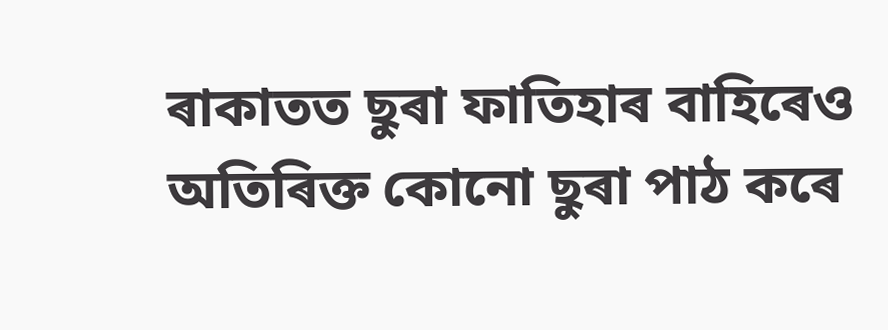ৰাকাতত ছুৰা ফাতিহাৰ বাহিৰেও অতিৰিক্ত কোনো ছুৰা পাঠ কৰে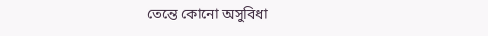তেন্তে কোনো অসুবিধা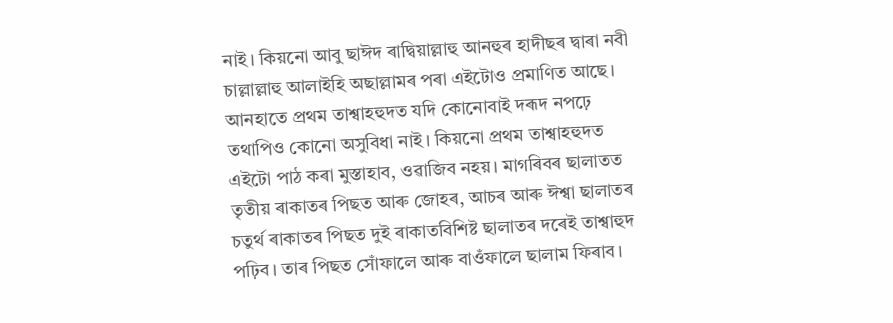নাই। কিয়নো আবু ছাঈদ ৰাদ্বিয়াল্লাহু আনহুৰ হাদীছৰ দ্বাৰা নবী চাল্লাল্লাহু আলাইহি অছাল্লামৰ পৰা এইটোও প্ৰমাণিত আছে। আনহাতে প্ৰথম তাশ্বাহহুদত যদি কোনোবাই দৰূদ নপঢ়ে তথাপিও কোনো অসুবিধা নাই। কিয়নো প্ৰথম তাশ্বাহহুদত এইটো পাঠ কৰা মুস্তাহাব, ওৱাজিব নহয়। মাগৰিবৰ ছালাতত তৃতীয় ৰাকাতৰ পিছত আৰু জোহৰ, আচৰ আৰু ঈশ্বা ছালাতৰ চতুৰ্থ ৰাকাতৰ পিছত দুই ৰাকাতবিশিষ্ট ছালাতৰ দৰেই তাশ্বাহুদ পঢ়িব। তাৰ পিছত সোঁফালে আৰু বাওঁফালে ছালাম ফিৰাব।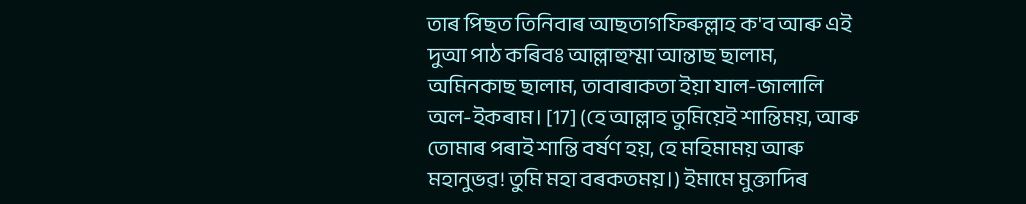তাৰ পিছত তিনিবাৰ আছতাগফিৰুল্লাহ ক'ব আৰু এই দুআ পাঠ কৰিবঃ আল্লাহুম্মা আন্তাছ ছালাম, অমিনকাছ ছালাম, তাবাৰাকতা ইয়া যাল-জালালি অল-ইকৰাম। [17] (হে আল্লাহ তুমিয়েই শান্তিময়, আৰু তোমাৰ পৰাই শান্তি বৰ্ষণ হয়, হে মহিমাময় আৰু মহানুভৱ! তুমি মহা বৰকতময়।) ইমামে মুক্তাদিৰ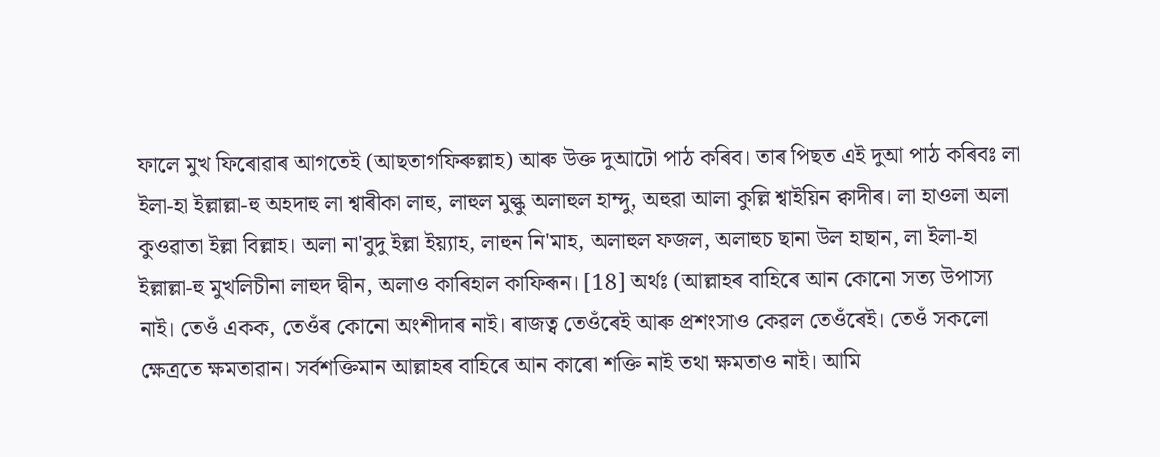ফালে মুখ ফিৰোৱাৰ আগতেই (আছতাগফিৰুল্লাহ) আৰু উক্ত দুআটো পাঠ কৰিব। তাৰ পিছত এই দুআ পাঠ কৰিবঃ লা ইলা-হা ইল্লাল্লা-হু অহদাহু লা শ্বাৰীকা লাহু, লাহুল মুল্কু অলাহুল হাম্দু, অহুৱা আলা কুল্লি শ্বাইয়িন ক্বাদীৰ। লা হাওলা অলা কুওৱাতা ইল্লা বিল্লাহ। অলা না'বুদু ইল্লা ইয়্যাহ, লাহুন নি'মাহ, অলাহুল ফজল, অলাহুচ ছানা উল হাছান, লা ইলা-হা ইল্লাল্লা-হু মুখলিচীনা লাহুদ দ্বীন, অলাও কাৰিহাল কাফিৰূন। [18] অৰ্থঃ (আল্লাহৰ বাহিৰে আন কোনো সত্য উপাস্য নাই। তেওঁ একক, তেওঁৰ কোনো অংশীদাৰ নাই। ৰাজত্ব তেওঁৰেই আৰু প্ৰশংসাও কেৱল তেওঁৰেই। তেওঁ সকলো ক্ষেত্ৰতে ক্ষমতাৱান। সৰ্বশক্তিমান আল্লাহৰ বাহিৰে আন কাৰো শক্তি নাই তথা ক্ষমতাও নাই। আমি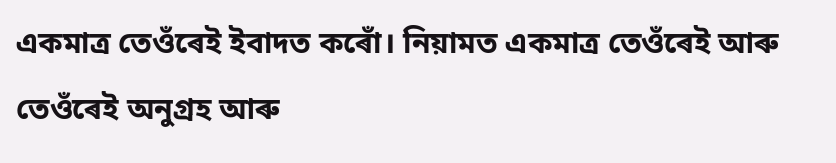একমাত্ৰ তেওঁৰেই ইবাদত কৰোঁ। নিয়ামত একমাত্ৰ তেওঁৰেই আৰু তেওঁৰেই অনুগ্ৰহ আৰু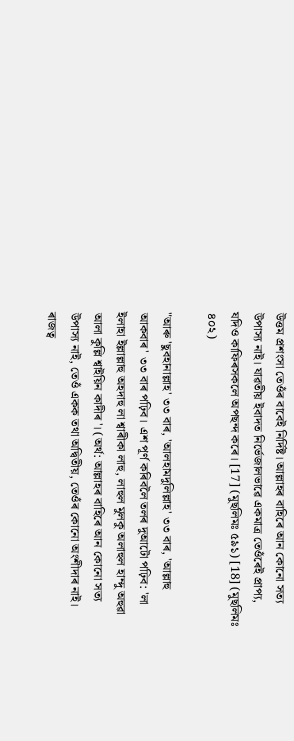উত্তম প্ৰশংসা তেওঁৰ বাবেই নিৰ্দিষ্ট। আল্লাহৰ বাহিৰে আন কোনো সত্য উপাস্য নাই। যাৱতীয় ইবাদত নিৰ্ভেজালভাৱে একমাত্ৰ তেওঁৰেই প্ৰাপ্য, যদিও কাফিৰসকলে অপছন্দ কৰে। [17] (মুছলিমঃ ৫৯১) [18] (মুছলিমঃ ৪০২)

"আৰু 'ছুবহানাল্লাহ' ৩৩ বাৰ, 'আলহামদুলিল্লাহ' ৩৩ বাৰ, 'আল্লাহু আকবাৰ' ৩৩ বাৰ পঢ়িব। এশ পূৰ্ণ কৰিবলৈ তলৰ দুআটো পঢ়িব: 'লা ইলাহা ইল্লাল্লাহু অহদাহু লা শ্বাৰীকা লাহু, লাহুল মুলকু অলাহুল হাম্দু অহুৱা আলা কুল্লি শ্বাইয়িন কাদীৰ'। (অৰ্থ: আল্লাহৰ বাহিৰে আন কোনো সত্য উপাস্য নাই, তেওঁ একক তথা অদ্বিতীয়, তেওঁৰ কোনো অংশীদাৰ নাই। ৰাজত্ব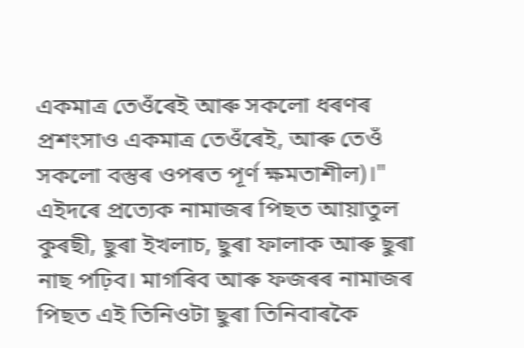একমাত্ৰ তেওঁৰেই আৰু সকলো ধৰণৰ প্ৰশংসাও একমাত্ৰ তেওঁৰেই, আৰু তেওঁ সকলো বস্তুৰ ওপৰত পূৰ্ণ ক্ষমতাশীল)।" এইদৰে প্ৰত্যেক নামাজৰ পিছত আয়াতুল কুৰছী, ছুৰা ইখলাচ, ছুৰা ফালাক আৰু ছুৰা নাছ পঢ়িব। মাগৰিব আৰু ফজৰৰ নামাজৰ পিছত এই তিনিওটা ছুৰা তিনিবাৰকৈ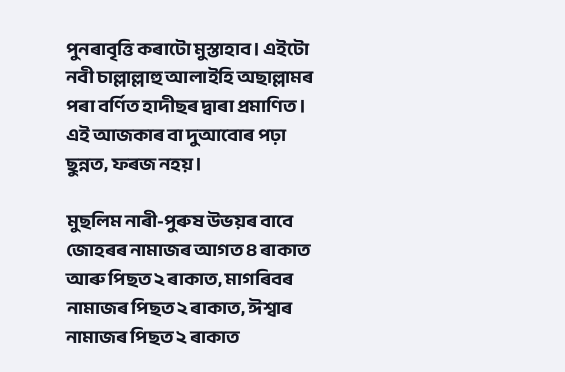পুনৰাবৃত্তি কৰাটো মুস্তাহাব। এইটো নবী চাল্লাল্লাহু আলাইহি অছাল্লামৰ পৰা বৰ্ণিত হাদীছৰ দ্বাৰা প্ৰমাণিত। এই আজকাৰ বা দুআবোৰ পঢ়া ছুন্নত, ফৰজ নহয়।

মুছলিম নাৰী-পুৰুষ উভয়ৰ বাবে জোহৰৰ নামাজৰ আগত ৪ ৰাকাত আৰু পিছত ২ ৰাকাত, মাগৰিবৰ নামাজৰ পিছত ২ ৰাকাত, ঈশ্বাৰ নামাজৰ পিছত ২ ৰাকাত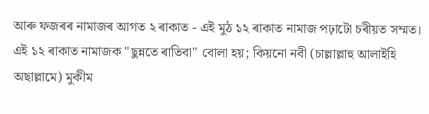আৰু ফজৰৰ নামাজৰ আগত ২ ৰাকাত - এই মুঠ ১২ ৰাকাত নামাজ পঢ়াটো চৰীয়ত সম্মত। এই ১২ ৰাকাত নামাজক "ছুন্নতে ৰাতিবা" বোলা হয়; কিয়নো নবী (চাল্লাল্লাহু আলাইহি অছাল্লামে) মুকীম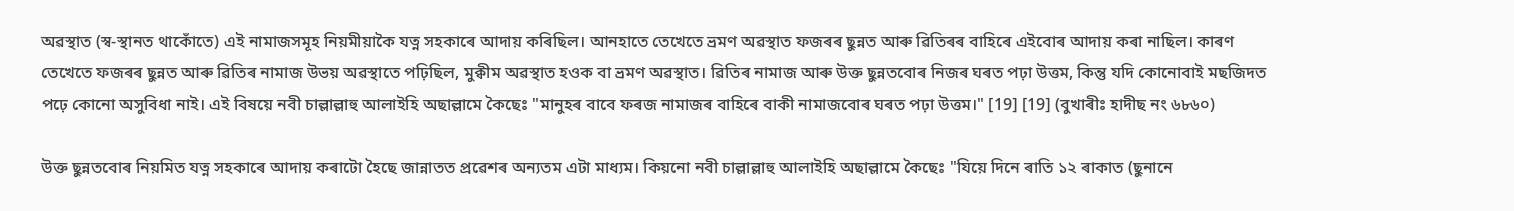অৱস্থাত (স্ব-স্থানত থাকোঁতে) এই নামাজসমূহ নিয়মীয়াকৈ যত্ন সহকাৰে আদায় কৰিছিল। আনহাতে তেখেতে ভ্ৰমণ অৱস্থাত ফজৰৰ ছুন্নত আৰু ৱিতিৰৰ বাহিৰে এইবোৰ আদায় কৰা নাছিল। কাৰণ তেখেতে ফজৰৰ ছুন্নত আৰু ৱিতিৰ নামাজ উভয় অৱস্থাতে পঢ়িছিল, মুক্বীম অৱস্থাত হওক বা ভ্ৰমণ অৱস্থাত। ৱিতিৰ নামাজ আৰু উক্ত ছুন্নতবোৰ নিজৰ ঘৰত পঢ়া উত্তম, কিন্তু যদি কোনোবাই মছজিদত পঢ়ে কোনো অসুবিধা নাই। এই বিষয়ে নবী চাল্লাল্লাহু আলাইহি অছাল্লামে কৈছেঃ "মানুহৰ বাবে ফৰজ নামাজৰ বাহিৰে বাকী নামাজবোৰ ঘৰত পঢ়া উত্তম।" [19] [19] (বুখাৰীঃ হাদীছ নং ৬৮৬০)

উক্ত ছুন্নতবোৰ নিয়মিত যত্ন সহকাৰে আদায় কৰাটো হৈছে জান্নাতত প্ৰৱেশৰ অন্যতম এটা মাধ্যম। কিয়নো নবী চাল্লাল্লাহু আলাইহি অছাল্লামে কৈছেঃ "যিয়ে দিনে ৰাতি ১২ ৰাকাত (ছুনানে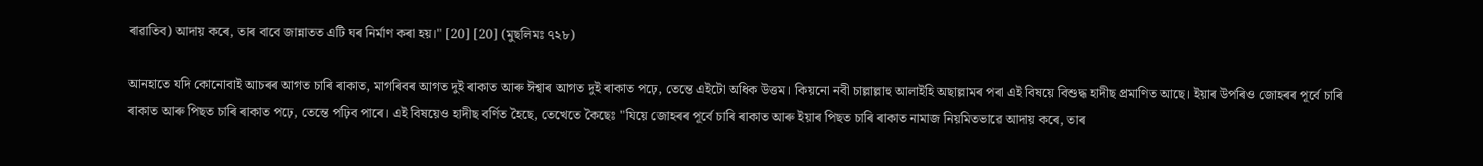ৰাৱাতিব) আদায় কৰে, তাৰ বাবে জান্নাতত এটি ঘৰ নিৰ্মাণ কৰা হয়।" [20] [20] (মুছলিমঃ ৭২৮)

আনহাতে যদি কোনোবাই আচৰৰ আগত চাৰি ৰাকাত, মাগৰিবৰ আগত দুই ৰাকাত আৰু ঈশ্বাৰ আগত দুই ৰাকাত পঢ়ে, তেন্তে এইটো অধিক উত্তম। কিয়নো নবী চাল্লাল্লাহু আলাইহি অছাল্লামৰ পৰা এই বিষয়ে বিশুদ্ধ হাদীছ প্ৰমাণিত আছে। ইয়াৰ উপৰিও জোহৰৰ পূৰ্বে চাৰি ৰাকাত আৰু পিছত চাৰি ৰাকাত পঢ়ে, তেন্তে পঢ়িব পাৰে। এই বিষয়েও হাদীছ বৰ্ণিত হৈছে, তেখেতে কৈছেঃ "যিয়ে জোহৰৰ পূৰ্বে চাৰি ৰাকাত আৰু ইয়াৰ পিছত চাৰি ৰাকাত নামাজ নিয়মিতভাৱে আদায় কৰে, তাৰ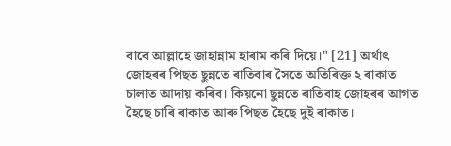বাবে আল্লাহে জাহান্নাম হাৰাম কৰি দিয়ে।" [21] অৰ্থাৎ জোহৰৰ পিছত ছুন্নতে ৰাতিবাৰ সৈতে অতিৰিক্ত ২ ৰাকাত চালাত আদায় কৰিব। কিয়নো ছুন্নতে ৰাতিবাহ জোহৰৰ আগত হৈছে চাৰি ৰাকাত আৰু পিছত হৈছে দুই ৰাকাত।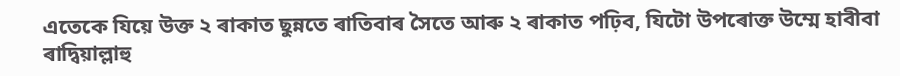এতেকে যিয়ে উক্ত ২ ৰাকাত ছুন্নতে ৰাতিবাৰ সৈতে আৰু ২ ৰাকাত পঢ়িব, যিটো উপৰোক্ত উম্মে হাবীবা ৰাদ্বিয়াল্লাহু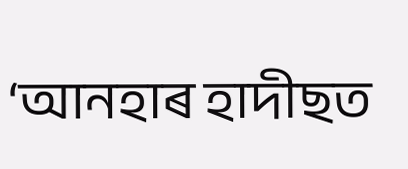‘আনহাৰ হাদীছত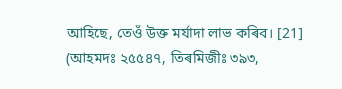আহিছে, তেওঁ উক্ত মৰ্যাদা লাভ কৰিব। [21] (আহমদঃ ২৫৫৪৭, তিৰমিজীঃ ৩৯৩,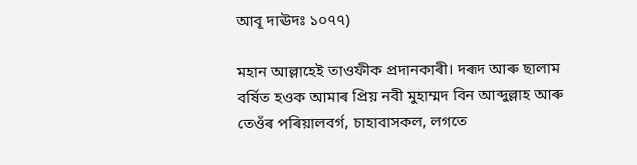আবূ দাঊদঃ ১০৭৭)

মহান আল্লাহেই তাওফীক প্ৰদানকাৰী। দৰূদ আৰু ছালাম বৰ্ষিত হওক আমাৰ প্ৰিয় নবী মুহাম্মদ বিন আব্দুল্লাহ আৰু তেওঁৰ পৰিয়ালবৰ্গ, চাহাবাসকল, লগতে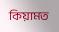কিয়ামত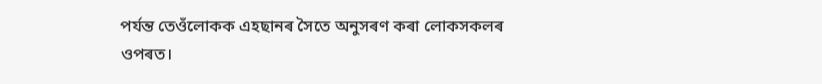পৰ্যন্ত তেওঁলোকক এহছানৰ সৈতে অনুসৰণ কৰা লোকসকলৰ ওপৰত।